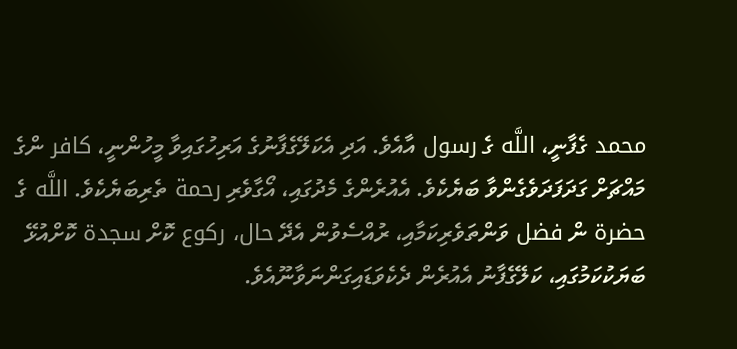محمد ގެފާނީ، اللَّه ގެ رسول އާއެވެ. އަދި އެކަލޭގެފާނުގެ އަރިހުގައިވާ މީހުންނީ، كافر ންގެ މައްޗަށް ގަދަފަދަވެގެންވާ ބަޔެކެވެ. އެއުރެންގެ މެދުގައި، އޯގާވެރި رحمة ތެރިބަޔެކެވެ. اللَّه ގެ حضرة ން فضل ވަންތަވެރިކަމާއި، ރުއްސެވުން އެދޭ حال، ركوع ކޮށް سجدة ކޮށްއުޅޭ ބަޔަކުކަމުގައި، ކަލޭގެފާނު އެއުރެން ދެކެވަޑައިގަންނަވާނޫއެވެ.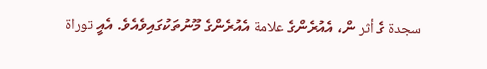سجدة ގެ أثر ން، އެއުރެންގެ علامة އެއުރެންގެ މޫނުތަކުގައިވެއެވެ. އެއީ توراة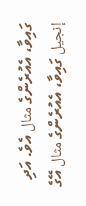ގައިވާ، އެއުރެންގެ مثال އެވެ. އަދި إنجيل ގައިވާ، އެއުރެންގެ مثال އޭގެ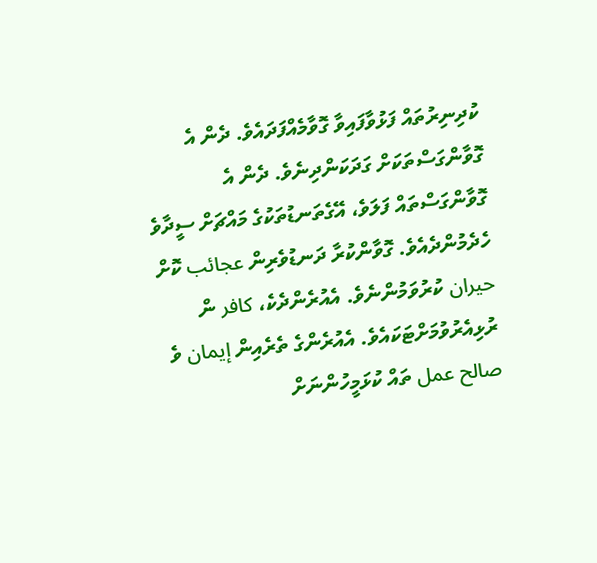ކުދިނިރުތައް ފަޅުވާފައިވާ ގޮވާމެއްފަދައެވެ. ދެން އެ ގޮވާންގަސްތަކަށް ގަދަކަންދިނެވެ. ދެން އެ ގޮވާންގަސްތައް ފަލަވެ، އޭގެތަނޑުތަކުގެ މައްޗަށް ސީދާވެ ހެދެމުންދެއެވެ. ގޮވާންކުރާ ދަނޑުވެރިން عجائب ކޮށް حيران ކުރުވަމުންނެވެ. އެއުރެންދެކެ، كافر ން ރުޅިއެރުވުމަށްޓަކައެވެ. އެއުރެންގެ ތެރެއިން إيمان ވެ صالح عمل ތައް ކުޅަމީހުންނަށް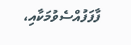ފާފަފުއްސެވުމަކާއި،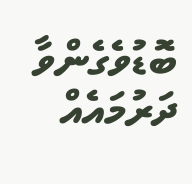ބޮޑުވެގެންވާ ދަރުމައެއް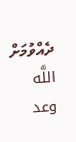ދެއްވުމަށް اللَّه وعد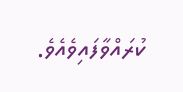ކުރައްވާފައިވެއެވެ.